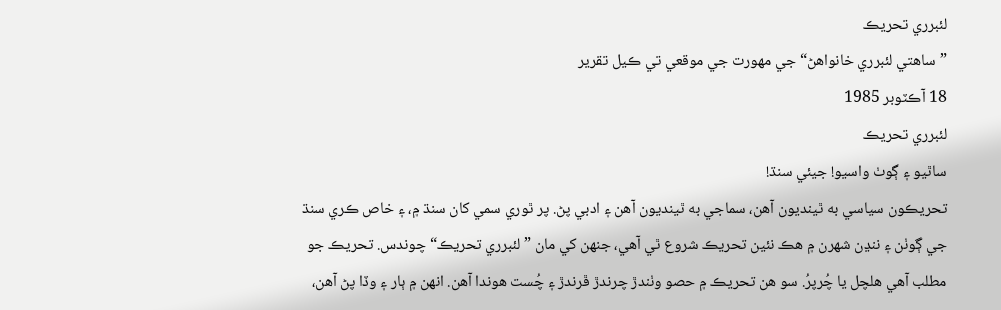لئبرري تحريڪ
”ساھتي لئبرري خانواھڻ“ جي مھورت جي موقعي تي ڪيل تقرير
18 آڪٽوبر 1985
لئبرري تحريڪ
ساٿيو ۽ ڳوٺ واسيو! جيئي سنڌ!
تحريڪون سياسي به ٿينديون آھن، سماجي به ٿينديون آھن ۽ ادبي پڻ. پر ٿوري سمي کان سنڌ ۾، ۽ خاص ڪري سنڌ جي ڳوٺن ۽ ننڍن شھرن ۾ ھڪ نئين تحريڪ شروع ٿي آھي، جنھن کي مان ”لئبرري تحريڪ“ چوندس. تحريڪ جو مطلب آھي ھلچل يا چُرپرُ. سو ھن تحريڪ ۾ حصو وٺندڙ چرندڙ ڦرندڙ ۽ چُست ھوندا آھن. انھن ۾ ٻار ۽ وڏا پڻ آھن،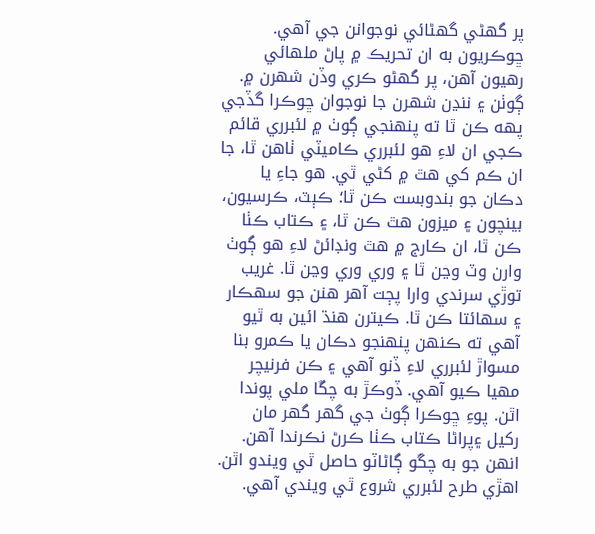پر گھڻي گھڻائي نوجوانن جي آھي. ڇوڪريون به ان تحريڪ ۾ پاڻ ملھائي رھيون آھن، پر گھڻو ڪري وڏن شھرن ۾.
ڳوٺن ۽ ننڍن شھرن جا نوجوان ڇوڪرا گڏجي پھه ڪن ٿا ته پنھنجي ڳوٺ ۾ لئبرري قائم ڪجي ان لاءِ ھو لئبرري ڪاميٽي ٺاھن ٿا، جا ان ڪم کي ھٿ ۾ کڻي ٿي. ھو جاءِ يا دڪان جو بندوبست ڪن ٿا؛ ڪٻٽ، ڪرسيون، بينچون ۽ ميزون ھٿ ڪن ٿا، ۽ ڪتاب ڪٺا ڪن ٿا، ان ڪارج ۾ ھٿ ونڊائڻ لاءِ ھو ڳوٺ وارن وٽ وڃن ٿا ۽ وري وري وڃن ٿا. غريب توڙي سرندي وارا پڄت آھر ھنن جو سھڪار ۽ سھائتا ڪن ٿا. ڪيترن ھنڌ ائين به ٿيو آھي ته ڪنھن پنھنجو دڪان يا ڪمرو بنا مسواڙ لئبرري لاءِ ڏنو آھي ۽ ڪن فرنيچر مھيا ڪيو آھي. ڏوڪڙ به چڱا ملي پوندا اٿن. پوءِ ڇوڪرا ڳوٺ جي گھر گھر مان رکيل ۽پراڻا ڪتاب ڪٺا ڪرڻ نڪرندا آھن. انھن جو به چڱو ڳاڻاٽو حاصل ٿي ويندو اٿن. اھڙي طرح لئبرري شروع ٿي ويندي آھي.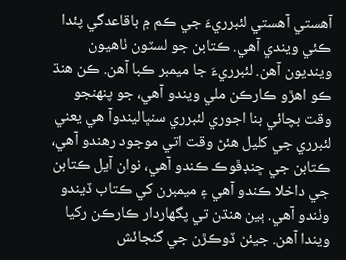آھستي آھستي لئبرريءَ جي ڪم ۾ باقاعدگي پئدا ڪئي ويندي آھي. ڪتابن جو لسٽون ٺاھيون وينديون آھن. لئبرريءَ جا ميمبر ڪبا آھن. ڪن ھنڌ ڪو اھڙو ڪارڪن ملي ويندو آھي، جو پنھنجو وقت بچائي بنا اجوري لئبرري سنڀاليندوآ ھي يعني لئبرري جي کليل ھئڻ وقت اتي موجود رھندو آھي، ڪتابن جي ڇنڊڦوڪ ڪندو آھي، نوان آيل ڪتابن جي داخلا ڪندو آھي ۽ ميمبرن کي ڪتاب ڏيندو وٺندو آھي. ٻين ھنڌن تي پگھاردار ڪارڪن رکيا ويندا آھن. جيئن ڏوڪڙن جي گنجائش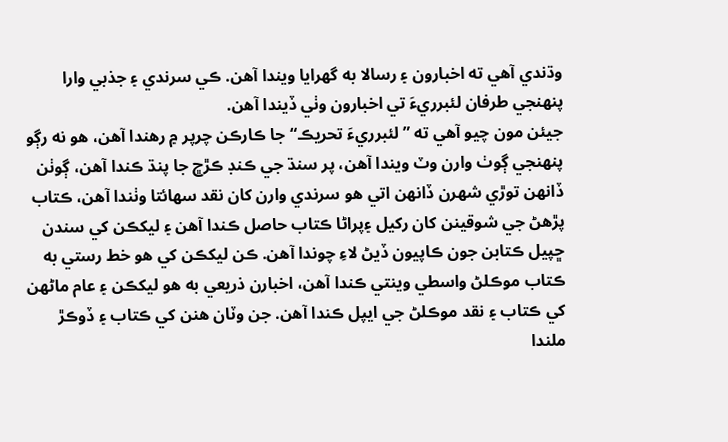وڌندي آھي ته اخبارون ۽ رسالا به گھرايا ويندا آھن. ڪي سرندي ۽ جذبي وارا پنھنجي طرفان لئبرريءَ تي اخبارون وٺي ڏيندا آھن.
جيئن مون چيو آھي ته ” لئبرريءَ تحريڪ“ جا ڪارڪن چرپر ۾ رھندا آھن، ھو نه رڳو پنھنجي ڳوٺ وارن وٽ ويندا آھن، پر سنڌ جي ڪنڊ ڪڙڇ جا پنڌ ڪندا آھن، ڳوٺن ڏانھن توڙي شھرن ڏانھن اتي ھو سرندي وارن کان نقد سھائتا وٺندا آھن، ڪتاب پڙھڻ جي شوقينن کان رکيل ۽پراڻا ڪتاب حاصل ڪندا آھن ۽ ليکڪن کي سندن ڇپيل ڪتابن جون ڪاپيون ڏيڻ لاءِ چوندا آھن. ڪن ليکڪن کي ھو خط رستي به ڪتاب موڪلڻ واسطي وينتي ڪندا آھن، اخبارن ذريعي به ھو ليکڪن ۽ عام ماڻھن کي ڪتاب ۽ نقد موڪلڻ جي ايپل ڪندا آھن. جن وٽان ھنن کي ڪتاب ۽ ڏوڪڙ ملندا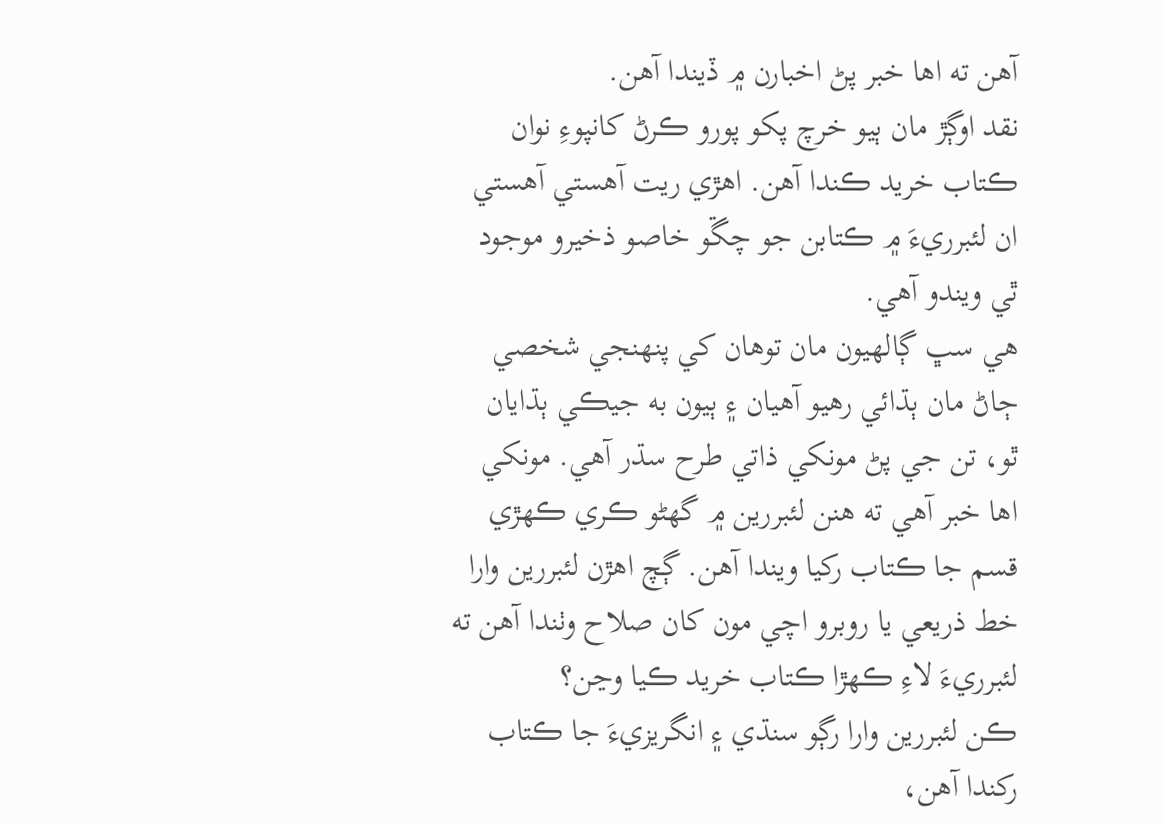آھن ته اھا خبر پڻ اخبارن ۾ ڏيندا آھن.
نقد اوڳڙ مان ٻيو خرچ پکو پورو ڪرڻ کانپوءِ نوان ڪتاب خريد ڪندا آھن. اھڙي ريت آھستي آھستي ان لئبرريءَ ۾ ڪتابن جو چڱو خاصو ذخيرو موجود ٿي ويندو آھي.
ھي سڀ ڳالھيون مان توھان کي پنھنجي شخصي ڄاڻ مان ٻڌائي رھيو آھيان ۽ ٻيون به جيڪي ٻڌايان ٿو، تن جي پڻ مونکي ذاتي طرح سڌر آھي. مونکي اھا خبر آھي ته ھنن لئبررين ۾ گھڻو ڪري ڪھڙي قسم جا ڪتاب رکيا ويندا آھن. ڳچ اھڙن لئبررين وارا خط ذريعي يا روبرو اچي مون کان صلاح وٺندا آھن ته لئبرريءَ لاءِ ڪھڙا ڪتاب خريد ڪيا وڃن؟
ڪن لئبررين وارا رڳو سنڌي ۽ انگريزيءَ جا ڪتاب رکندا آھن،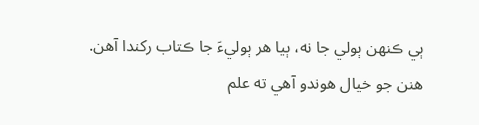ٻي ڪنھن ٻولي جا نه، ٻيا ھر ٻوليءَ جا ڪتاب رکندا آھن. ھنن جو خيال ھوندو آھي ته علم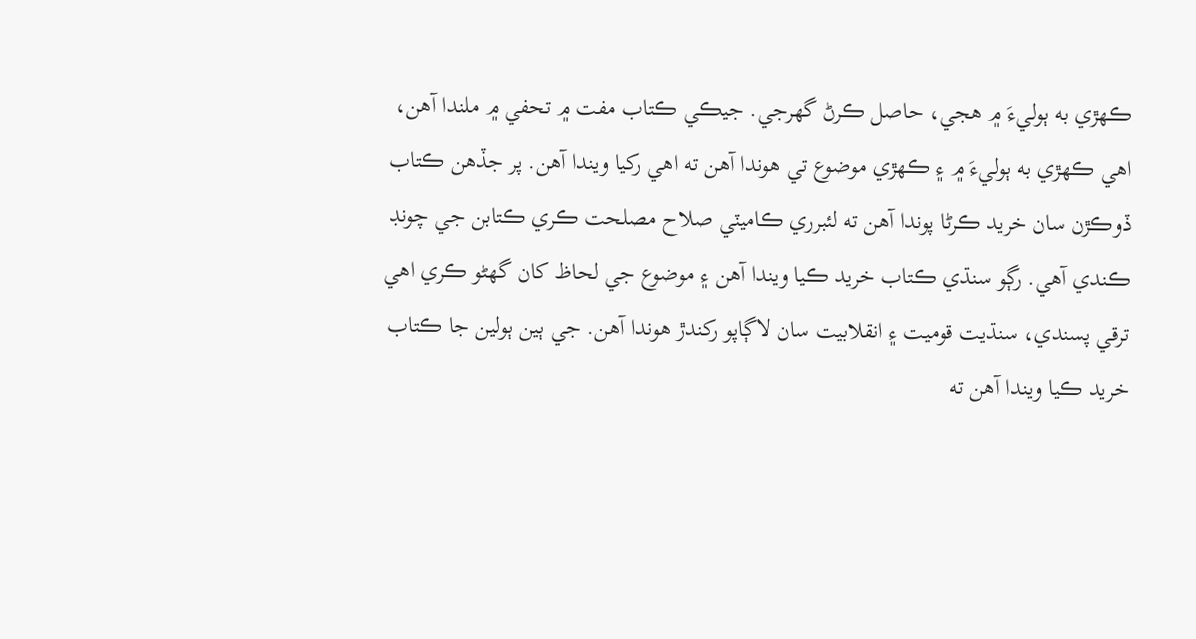ڪھڙي به ٻوليءَ ۾ ھجي، حاصل ڪرڻ گھرجي. جيڪي ڪتاب مفت ۾ تحفي ۾ ملندا آھن، اھي ڪھڙي به ٻوليءَ ۾ ۽ ڪھڙي موضوع تي ھوندا آھن ته اھي رکيا ويندا آھن. پر جڏھن ڪتاب ڏوڪڙن سان خريد ڪرڻا پوندا آھن ته لئبرري ڪاميٽي صلاح مصلحت ڪري ڪتابن جي چونڊ ڪندي آھي. رڳو سنڌي ڪتاب خريد ڪيا ويندا آھن ۽ موضوع جي لحاظ کان گھڻو ڪري اھي ترقي پسندي، سنڌيت قوميت ۽ انقلابيت سان لاڳاپو رکندڙ ھوندا آھن. جي ٻين ٻولين جا ڪتاب خريد ڪيا ويندا آھن ته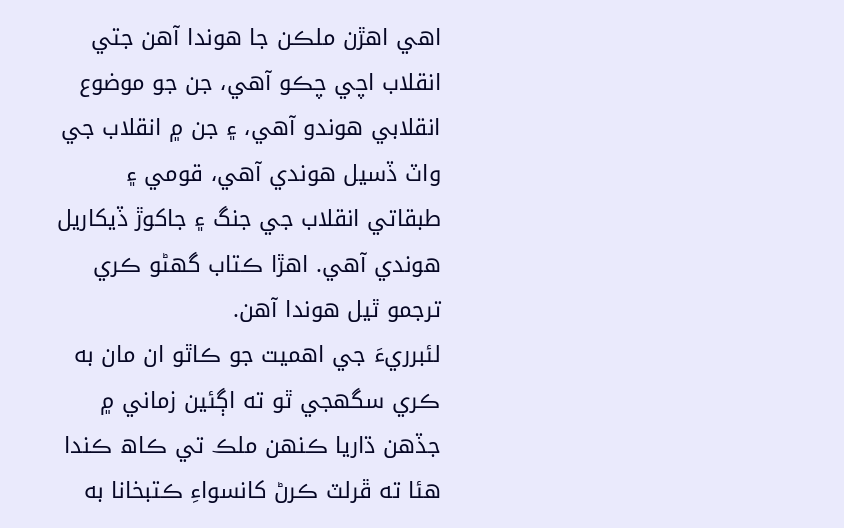اھي اھڙن ملڪن جا ھوندا آھن جتي انقلاب اچي چڪو آھي، جن جو موضوع انقلابي ھوندو آھي، ۽ جن ۾ انقلاب جي واٽ ڏسيل ھوندي آھي، قومي ۽ طبقاتي انقلاب جي جنگ ۽ جاکوڙ ڏيکاريل ھوندي آھي. اھڙا ڪتاب گھڻو ڪري ترجمو ٿيل ھوندا آھن.
لئبرريءَ جي اھميت جو ڪاٿو ان مان به ڪري سگھجي ٿو ته اڳئين زماني ۾ جڏھن ڌاريا ڪنھن ملڪ تي ڪاھ ڪندا ھئا ته ڦرلٽ ڪرڻ کانسواءِ ڪتبخانا به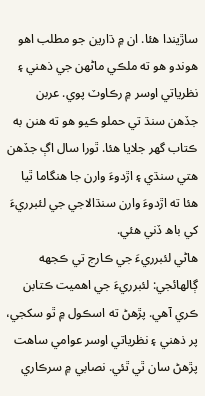ساڙيندا ھئا. ان ۾ ڌارين جو مطلب اھو ھوندو ھو ته ملڪي ماڻھن جي ذھني ۽ نظرياتي اوسر ۾ رڪاوٽ پوي. عربن جڏھن سنڌ تي حملو ڪيو ھو ته ھنن به ڪتاب گھر جلايا ھئا. ٿورا سال اڳ جڏھن ھتي سنڌي ۽ اڙدوءَ وارن جا ھنگاما ٿيا ھئا ته اڙدوءَ وارن سنڌالاجي جي لئبرريءَ کي باھ ڏني ھئي.
ھاڻي لئبرريءَ جي ڪارج تي ڪجھه ڳالھائجي: لئبرريءَ جي اھميت ڪتابن ڪري آھي. پڙھڻ ته اسڪول ۾ ٿو سکجي، پر ذھني ۽ نظرياتي اوسر عوامي ساھت پڙھڻ سان ٿي ٿئي. نصابي ۾ سرڪاري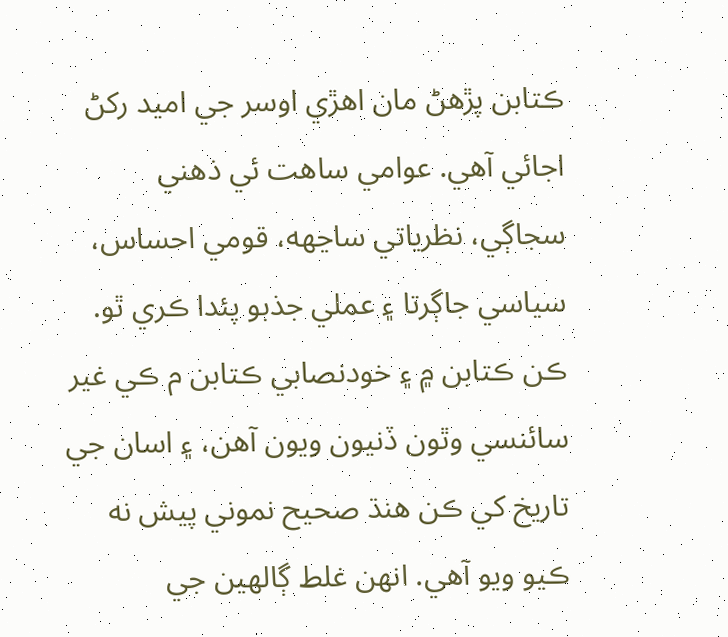ڪتابن پڙھڻ مان اھڙي اوسر جي اميد رکڻ اجائي آھي. عوامي ساھت ئي ذھني سجاڳي، نظرياتي ساڃھه، قومي احساس، سياسي جاڳرتا ۽ عملي جذبو پئدا ڪري ٿو.
ڪن ڪتابن ۾ ۽ خودنصابي ڪتابن م ڪي غير سائنسي وٿون ڏنيون ويون آھن، ۽ اسان جي تاريخ کي ڪن ھنڌ صحيح نموني پيش نه ڪيو ويو آھي. انھن غلط ڳالھين جي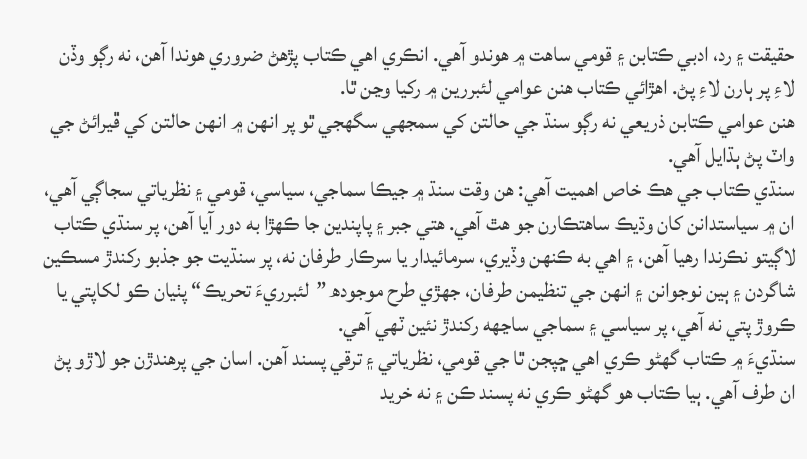حقيقت ۽ رد، ادبي ڪتابن ۽ قومي ساھت ۾ ھوندو آھي. انڪري اھي ڪتاب پڙھڻ ضروري ھوندا آھن، نه رڳو وڏن لاءِ پر ٻارن لاءِ پڻ. اھڙائي ڪتاب ھنن عوامي لئبررين ۾ رکيا وڃن ٿا.
ھنن عوامي ڪتابن ذريعي نه رڳو سنڌ جي حالتن کي سمجھي سگھجي ٿو پر انھن ۾ انھن حالتن کي ڦيرائڻ جي واٽ پڻ ٻڌايل آھي.
سنڌي ڪتاب جي ھڪ خاص اھميت آھي: ھن وقت سنڌ ۾ جيڪا سماجي، سياسي، قومي ۽ نظرياتي سجاڳي آھي، ان ۾ سياستدانن کان وڌيڪ ساھتڪارن جو ھٿ آھي. ھتي جبر ۽ پاپندين جا ڪھڙا به دور آيا آھن، پر سنڌي ڪتاب لاڳيتو نڪرندا رھيا آھن، ۽ اھي به ڪنھن وڏيري، سرمائيدار يا سرڪار طرفان نه، پر سنڌيت جو جذبو رکندڙ مسڪين شاگردن ۽ ٻين نوجوانن ۽ انھن جي تنظيمن طرفان، جھڙي طرح موجودھ ”لئبرريءَ تحريڪ“ پٺيان ڪو لکاپتي يا ڪروڙ پتي نه آھي، پر سياسي ۽ سماجي ساڃھه رکندڙ نئين ٽھي آھي.
سنڌيءَ ۾ ڪتاب گھڻو ڪري اھي ڇپجن ٿا جي قومي، نظرياتي ۽ ترقي پسند آھن. اسان جي پرھندڙن جو لاڙو پڻ ان طرف آھي. ٻيا ڪتاب ھو گھڻو ڪري نه پسند ڪن ۽ نه خريد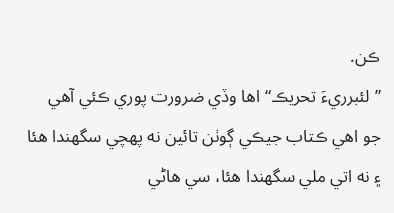ڪن.
”لئبرريءَ تحريڪ“ اھا وڏي ضرورت پوري ڪئي آھي جو اھي ڪتاب جيڪي ڳوٺن تائين نه پھچي سگھندا ھئا ۽ نه اتي ملي سگھندا ھئا، سي ھاڻي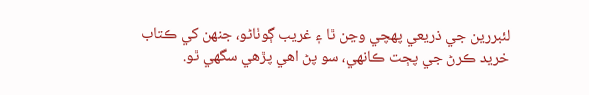لئبررين جي ذريعي پھچي وڃن ٿا ۽ غريب ڳوٺاڻو، جنھن کي ڪتاب خريد ڪرڻ جي پڄت ڪانھي، سو پڻ اھي پڙھي سگھي ٿو.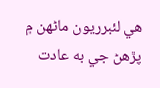ھي لئبرريون ماڻھن ۾ پڙھڻ جي به عادت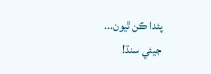پئدا ڪن ٿيون...
جيئي سنڌ!